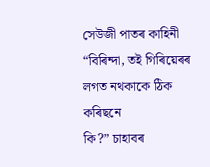সেউজী পাতৰ কাহিনী
“বিৰিন্দা, তই গিৰিয়েৰৰ লগত নথকাকে ঠিক কৰিছনে
কি?” চাহাবৰ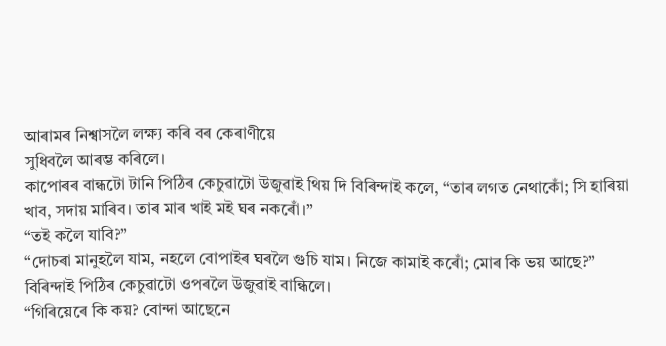আৰামৰ নিশ্বাসলৈ লক্ষ্য কৰি বৰ কেৰাণীয়ে
সুধিবলৈ আৰম্ভ কৰিলে।
কাপোৰৰ বান্ধটো টানি পিঠিৰ কেচুৱাটো উজুৱাই থিয় দি বিৰিন্দাই কলে, “তাৰ লগত নেথাকোঁ; সি হাৰিয়া খাব, সদায় মাৰিব। তাৰ মাৰ খাই মই ঘৰ নকৰোঁ।”
“তই কলৈ যাবি?”
“দোচৰা মানুহলৈ যাম, নহলে বোপাইৰ ঘৰলৈ গুচি যাম। নিজে কামাই কৰোঁ; মোৰ কি ভয় আছে?” বিৰিন্দাই পিঠিৰ কেচুৱাটো ওপৰলৈ উজুৱাই বান্ধিলে।
“গিৰিয়েৰে কি কয়? বোন্দা আছেনে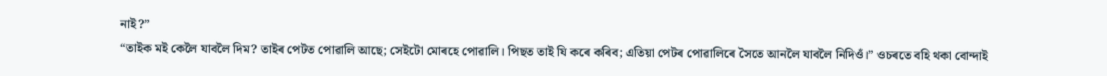নাই?”
“তাইক মই কেলৈ যাবলৈ দিম? তাইৰ পেটত পোৱালি আছে; সেইটো মোৰহে পোৱালি। পিছত তাই যি কৰে কৰিব; এতিয়া পেটৰ পোৱালিৰে সৈতে আনলৈ যাবলৈ নিদিওঁ।” ওচৰতে বহি থকা বোন্দাই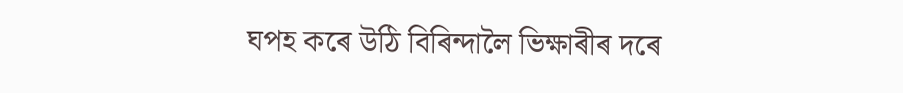ঘপহ কৰে উঠি বিৰিন্দালৈ ভিক্ষাৰীৰ দৰে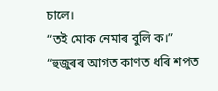চালে।
“তই মোক নেমাৰ বুলি ক।”
“হুজুৰৰ আগত কাণত ধৰি শপত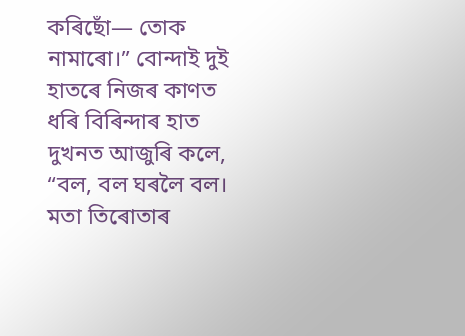কৰিছোঁ— তোক নামাৰো।” বোন্দাই দুই হাতৰে নিজৰ কাণত ধৰি বিৰিন্দাৰ হাত দুখনত আজুৰি কলে, “বল, বল ঘৰলৈ বল। মতা তিৰোতাৰ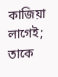কাজিয়া লাগেই; তাকে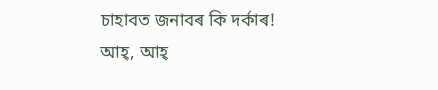চাহাবত জনাবৰ কি দৰ্কাৰ! আহ্, আহ্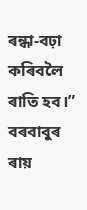ৰন্ধা-বঢ়া কৰিবলৈ ৰাতি হব।” বৰবাবুৰ ৰায়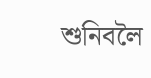শুনিবলৈ